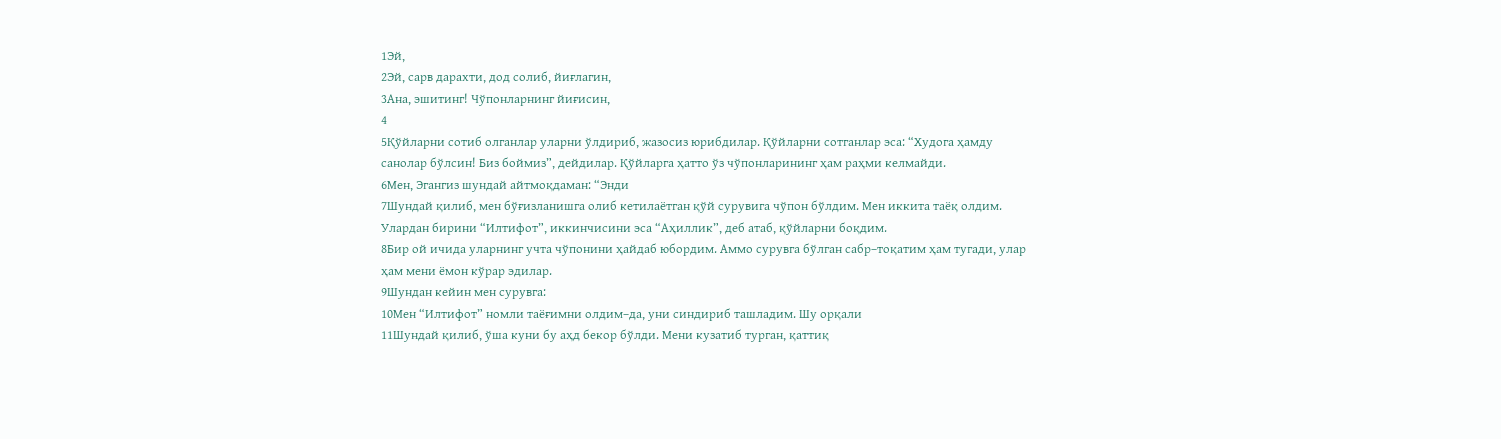1Эй,
2Эй, сарв дарахти, дод солиб, йиғлагин,
3Ана, эшитинг! Чўпонларнинг йиғисин,
4
5Қўйларни сотиб олганлар уларни ўлдириб, жазосиз юрибдилар. Қўйларни сотганлар эса: “Худога ҳамду санолар бўлсин! Биз боймиз”, дейдилар. Қўйларга ҳатто ўз чўпонларининг ҳам раҳми келмайди.
6Мен, Эгангиз шундай айтмоқдаман: “Энди
7Шундай қилиб, мен бўғизланишга олиб кетилаётган қўй сурувига чўпон бўлдим. Мен иккита таёқ олдим. Улардан бирини “Илтифот”, иккинчисини эса “Аҳиллик”, деб атаб, қўйларни боқдим.
8Бир ой ичида уларнинг учта чўпонини ҳайдаб юбордим. Аммо сурувга бўлган сабр–тоқатим ҳам тугади, улар ҳам мени ёмон кўрар эдилар.
9Шундан кейин мен сурувга:
10Мен “Илтифот” номли таёғимни олдим–да, уни синдириб ташладим. Шу орқали
11Шундай қилиб, ўша куни бу аҳд бекор бўлди. Мени кузатиб турган, қаттиқ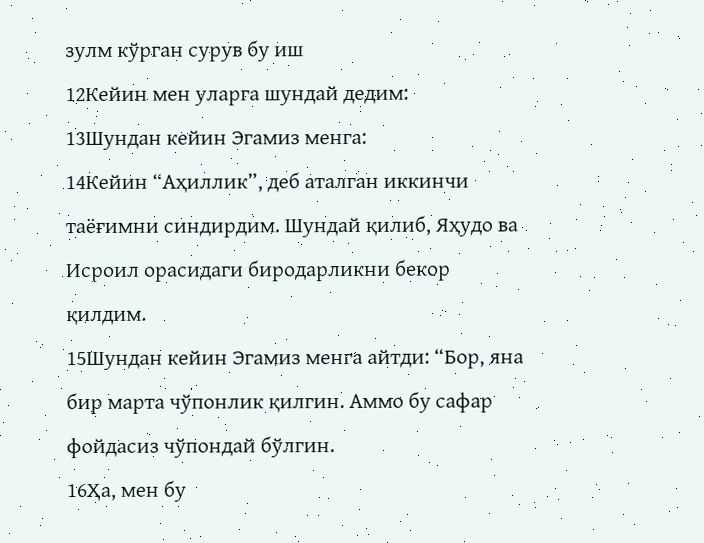зулм кўрган сурув бу иш
12Кейин мен уларга шундай дедим:
13Шундан кейин Эгамиз менга:
14Кейин “Аҳиллик”, деб аталган иккинчи таёғимни синдирдим. Шундай қилиб, Яҳудо ва Исроил орасидаги биродарликни бекор қилдим.
15Шундан кейин Эгамиз менга айтди: “Бор, яна бир марта чўпонлик қилгин. Аммо бу сафар фойдасиз чўпондай бўлгин.
16Ҳа, мен бу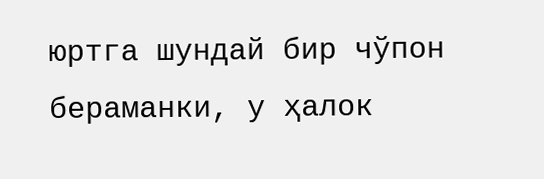юртга шундай бир чўпон бераманки, у ҳалок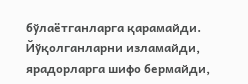бўлаётганларга қарамайди. Йўқолганларни изламайди, ярадорларга шифо бермайди,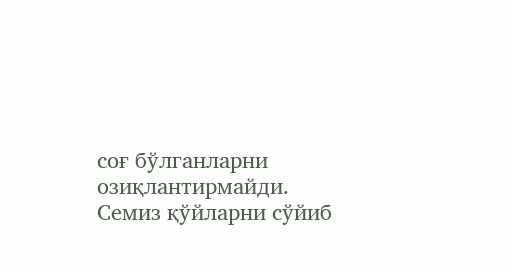соғ бўлганларни озиқлантирмайди. Семиз қўйларни сўйиб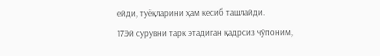ейди, туёқларини ҳам кесиб ташлайди.
17Эй сурувни тарк этадиган қадрсиз чўпоним,